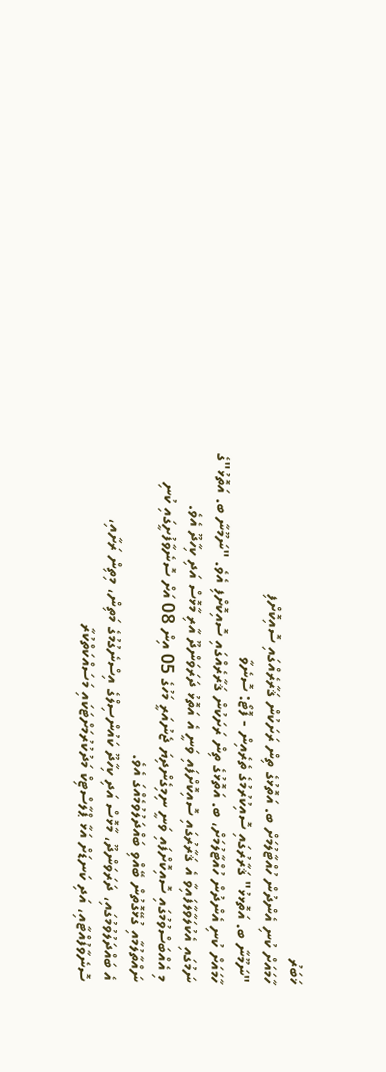ޚަބަރު
ހާމައަށް ކުނި އެންދުން ހުއްޓާލުމަށް ބ. އަތޮޅުގެ ތިން ރަށަކުން ޤަރާރެއްގައި ސޮއިކޮށްފި
"ނަމޫނާ ބ. އަތޮޅޅު" ޤަރާރުގައި ސޮއިކުރުމުގެ ތެރެއިން - ފޮޓޯ: ސޮނެވާ
ހާމައަށް ކުނި އެންދުން ހުއްޓާލުމަށް، ބ. އަތޮޅުގެ ތިން ރަށަކުން ޤަރާރެއްގައި ސޮއިކޮށްފި އެވެ. "ނަމޫނާ ބ. އަތޮޅު"ގެ ނަމުގައި އެކުލަވާލާފައިވާ އެ ޤަރާރުގައި ސޮއިކޮށްފައި ވަނީ އެ އަތޮޅު ދަރަވަންދޫ އާރި މާޅޮސް އަދި ކިހާދޫ އެވެ.
މި އެއްބަސްވުމުގައި ސޮއިކޮށްފައި ވަނީ ނިމިގެންދިޔަ ޖެނުއަރީ މަހުގެ 05 އިން 08 އަށް ސޮނެވާފުށީގައި ކުނި ނައްތާލުމާއި ގުޅޭގޮތުން ބޭއްވި ބައްދަލުވުމެއްގަ އެވެ.
އެ ބައްދަލުވުމުގައި، ދަރަވަންދޫ، މާޅޮސް އަދި ކިހާދޫ ކައުންސިލްގެ އިސްނެގުމުގެ މަތިން، މިތިން ރަށާއި، ސޮނެވާފުއްޓާއި، އަދި ކަނޑަށް އަޅާ ޕްލާސްޓިކް މަދުކުރުމަށްޓަކައި މަސައްކަތްކުރާ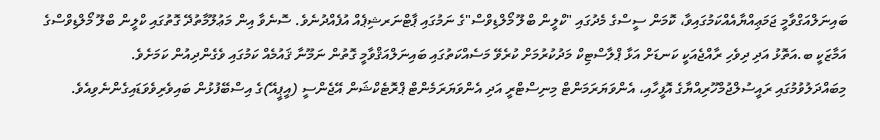ބައިނަލްއަގްވާމީ ޖަމަޢިއްޔާއެއްކަމުގައިވާ، ކޮމަން ސީސްގެ މެދުގައި "ކްލީން ބްލޫ މޯލްޑިވްސް"ގެ ނަމުގައި ޕާޓްނަރޝިޕެއް އުފެއްދުނެވެ. ސޮނެވާ އިން މަޢުލޫމާތުދޭ ގޮތުގައި ކްލީން ބްލޫ މޯލްޑިވްސްގެ އަމާޒަކީ ބ.އަތޮޅު އަދި ދިވެހި ރާއްޖެއަކީ ކަނޑަށް އަޅާ ޕްލާސްޓިކް މަދުކުރުމަށް ކުރެވޭ މަސެއްކަތުގައި ބައިނަލްއަޤްވާމީ ގޮތުން ނަމޫނާ ޤައުމެއް ކަމުގައި ވެގެންދިއުން ކަމަށެވެ.
މިބައްދަލުވުމުގައި ރައީސުލްޖުމްހޫރިއްޔާގެ އޮފީހާއި، އެންވަޔަރަމަންޓް މިނިސްޓްރީ އަދި އެންވަޔަރަމެންޓް ޕްރޮޓެކްޝަން އޭޖެންސީ (އީޕީއޭ)ގެ އިސްބޭފުޅުން ބައިވެރިވެވަޑައިގެންނެވިއެވެ.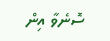ސޮނެވާ އިން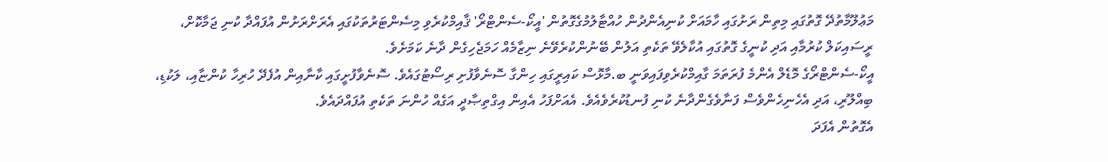މަޢުލޫމާތުދޭ ގޮތުގައި މިތިން ރަށުގައި ހާމައަށް ކުނިއެންދުން ހުއްޓާލުމުގެގޮތުން 'އީކޯ-ސެންޓްރޯ' ޤާއިމްކުރެވި މިސެންޓަރުތަކުގައި އެރަށްރަށުން އުފައްދާ ކުނި ޖަމާކޮށް، ރީސައިކަލް ކުރުމާއި އަދި ކުނީގެ ގޮތުގައި އުކާލެވޭ ތަކެތި އަލުން ބޭނުންކުރެވޭނެ ނިޒާމެއް ހަމަޖެހިގެން ދާނެ ކަމަށެވެ.
އީކޯ-ސެންޓްރޯގެ މޮޑެލް އެންމެ ފުރަތަމަ ގާއިމްކުރެވިފައިވަނީ ބ.މާޅޮސް ކައިރީގައި ހިންގާ ސޮނެވާފުށި ރިސޯޓުގައެވެ. ސޮނެވާފުށީގައި ކާނާއިން އުފެދޭ ހުރިހާ ކުންޏާއި، ލަކުޑި، ބިއްލޫރި، އަދި އެހެނިހެންވެސް ފަނާވެގެންދާނެ ކުނި ފުނޑުކުރެވެއެވެ. އެއަށްފަހު އެއިން އިގްތިޞާދީ އަގެއް ހުންނަ ތަކެތި އުފައްދައެވެ.
އެގޮތުން އެފަދަ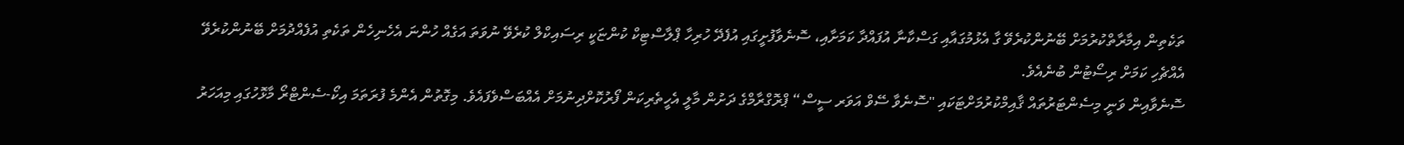ތަކެތިން އިމާރާތްކުރުމަށް ބޭނުންކުރެވޭ ގާ އެޅުމުގައާއި ގަސްކާނާ އުފައްދާ ކަމަށާއި، ސޮނެވާފުށީގައި އުފެދޭ ހުރިހާ ޕްލާސްޓިކް ކުންޏަކީ ރިސައިކްލް ކުރެވޭ ނުވަތަ އަގެއް ހުންނަ އެހެނިހެން ތަކެތި އުފެއްދުމަށް ބޭނުންކުރެވޭ އެއްޗެހި ކަމަށް ރިސޯޓުން ބުނެއެވެ.
ސޮނެވާއިން ވަނީ މިސެންޓަރުތައް ޤާއިމްކުރުމަށްޓަކައި "ސޮނެވާ ސޭވް އަވަރ ސީސް“ ޕްރޮގްރާމްގެ ދަށުން މާލީ އެހީތެރިކަން ފޯރުކޮށްދިނުމަށް އެއްބަސްވެފައެވެ. މިގޮތުން އެންމެ ފުރަތަމަ އިކޯ-ސެންޓްރޯ މާޅޮހުގައި މިއަހަރު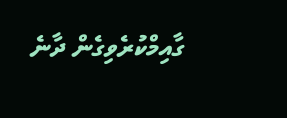ގާއިމްކުރެވިގެން ދާނެ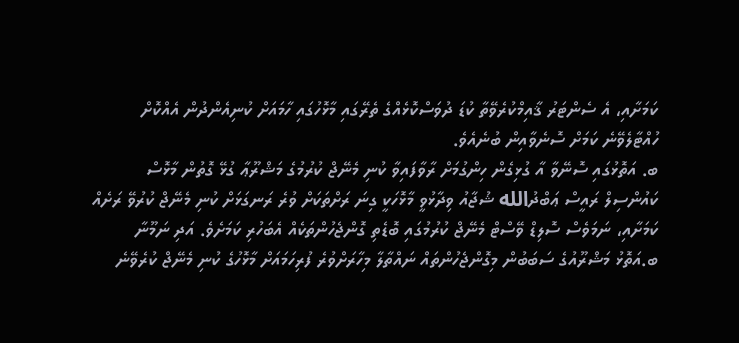ކަމަށާއި، އެ ސެންޓަރު ޤާއިމްކުރެވޭތާ ކުޑަ ދުވަސްކޮޅެއްގެ ތެރޭގައި މާޅޮހުގައި ހާމައަށް ކުނިއެންދުން އެއްކޮށް ހުއްޓާލެވޭނެ ކަމަށް ސޮނެވާއިން ބުނެއެވެ.
ބ. އަތޮޅުގައި ސޮނޭވާ އާ ގުޅިގެން ހިންގުމަށް ރާވާފައިވާ ކުނި މެނޭޖް ކުރުމުގެ މަޝްރޫޢާ ގުޅޭ ގޮތުން މާޅޮސް ކައުންސިލް ރައީސް ޢަބްދުالله ޝުޖާއު ވިދާޅުވީ މާޅޮހަކީ ގިނަ ރަށްތަކަށް ވުރެ ރަނގަޅަށް ކުނި މެނޭޖް ކުރުވޭ ރަށެއް ކަމަށާއި، ނަމަވެސް ސޮލިޑް ވޭސްޓް މެނޭޖް ކުރުމުގައި ބޮޑެތި ގޮންޖެހުންތަކެއް އެބަހުރި ކަމަށެވެ. އަދި ނަމޫނާ ބ.އަތޮޅު މަޝްރޫއުގެ ސަބަބުން މިގޮންޖެހުންތައް ނައްތާލާ މިހާރަށްވުރެ ފުރިހަމައަށް މާޅޮހުގެ ކުނި މެނޭޖް ކުރެވޭނެ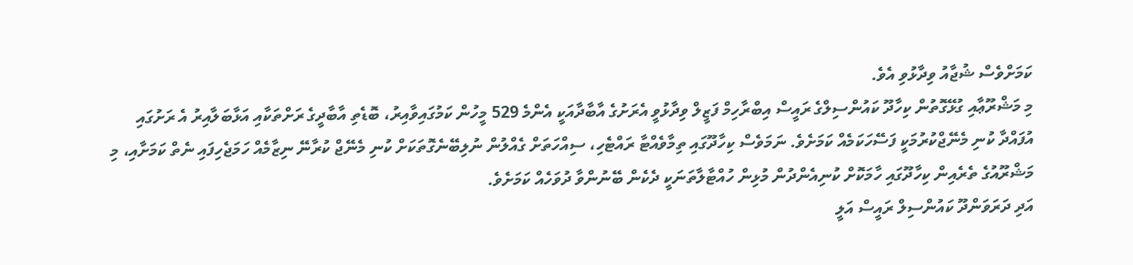ކަމަށްވެސް ޝުޖާއު ވިދާޅުވި އެވެ.
މި މަޝްރޫޢާއި ގުޅޭގޮތުން ކިހާދޫ ކައުންސިލްގެ ރައީސް އިބްރާހިމް ފަޒީލް ވިދާޅުވީ އެރަށުގެ އާބާދާއަކީ އެންމެ 529 މީހުން ކަމުގައިވާއިރު، ބޮޑެތި އާބާދީގެ ރަށްތަކާއި އަޅާބަލާއިރު އެ ރަށުގައި އުފައްދާ ކުނި މެނޭޖްކުރުމަކީ ފަސޭހަކަމެއް ކަމަށެވެ. ނަމަވެސް ކިހާދޫގައި ތިމާވެއްޓާ ރައްޓެހި، ސިއްހަތަށް ގެއްލުން ނުލިބޭނެގޮތަކަށް ކުނި މެނޭޖް ކުރާނޭ ނިޒާމެއް ހަމަޖެހިފައި ނެތް ކަމަށާއި، މި މަޝްރޫއުގެ ތެރެއިން ކިހާދޫގައި ހާމަކޮށް ކުނިއެންދުން މުޅިން ހުއްޓާލާތަނަކީ ދެކެން ބޭނުންވާ ދުވަހެއް ކަމަށެވެ.
އަދި ދަރަވަންދޫ ކައުންސިލް ރައީސް އަލީ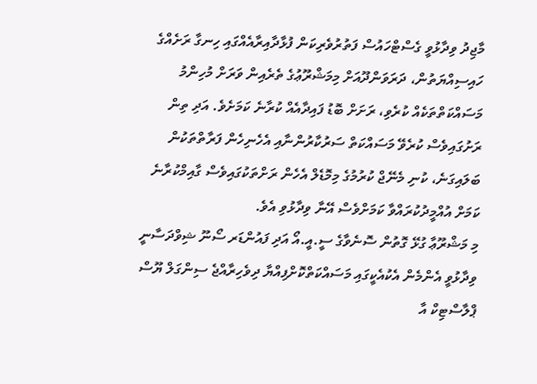މާޖިދު ވިދާޅުވީ ގެސްޓްހައުސް ފަތުރުވެރިކަން ފުޅާދާއިރާއެއްގައި ހިނގާ ރަށެއްގެ ހައިސިއްޔަތުން، ދަރަވަންދޫއަށް މިމަޝްރޫޢުގެ ތެރެއިން ވަރަށް މުހިންމު މަސައްކަތްތަކެއް ކުރެވި، ރަށަށް ބޮޑު ފައިދާއެއް ކުރާނެ ކަމަށެވެ. އަދި ތިން ރަށުގައިވެސް ކުރެވޭ މަސައްކަތް ސަރުކާރުންނާއި އެހެނިހެން ފަރާތްތަކުން ބަލައިގަނެ، ކުނި މެނޭޖް ކުރުމުގެ މިމޮޑެލް އެހެން ރަށްތަކުގައިވެސް ގާއިމްކުރާނެ ކަމަށް އުއްމީދުކުރައްވާ ކަމަށްވެސް އޭނާ ވިދާޅުވި އެވެ.
މި މަޝްރޫޢާ ގުޅޭ ގޮތުން ސޮނެވާގެ ސީ.އީ.އޯ އަދި ފައުންޑަރ ސޯނޫ ޝިވްދަސާނީ ވިދާޅުވީ އެންމެން އެކުއެކީގައި މަސައްކަތްކޮށްފިއްޔާ ދިވެހިރާއްޖެ ސިންގަލް ޔޫސް ޕްލާސްޓިކް އާ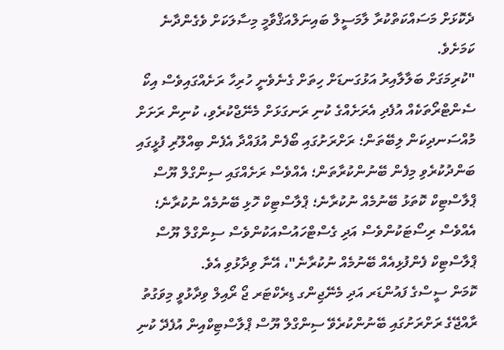ދެކޮޅަށް މަސައްކަތްކުރާ ލާމަސީލް ބައިނަލްއަޤްވާމީ މިސާލަކަށް ވެގެންދާނެ ކަމަށެވެ.
"ކުރިމަގަށް ބަލާލާއިރު އަޅުގަނޑަށް ހިތަށް ގެނެވެނީ ހުރިހާ ރަށެއްގައިވެސް އިކޯ ސެންޓްރޯތަކެއް އުފެދި އެރަށެއްގެ ކުނި ރަނގަޅަށް މެނޭޖްކުރެވި، ކުނިން ރަށަށް މުއްސަނދިކަން ލިބޭތަން؛ ރަށްރަށުގައި ބޯފެން އުފައްދާ އެފެން ބިއްލޫރި ފުޅީގައި ބަންދުކުރެވި މިފެން ބޭނުންކުރާތަން؛ އެއްވެސް ރަށެއްގައި ސިންގްލް ޔޫސް ޕްލާސްޓިކް ކޮތަޅު ބޭނުމެއް ނުކުރާނެ؛ ޕްލާސްޓިކް ހޮޅި ބޭނުމެއް ނުކުރާނެ؛ އެއްވެސް ރިސޯޓަކުންވެސް އަދި ގެސްޓްހައުސްއަކުންވެސް ސިންގްލް ޔޫސް ޕްލާސްޓިކް ފެންފުޅިއެއް ބޭނުމެއް ނުކުރާނެ"، އޭނާ ވިދާޅުވި އެވެ.
ކޮމަން ސީސްގެ ފައުންޑަރ އަދި މެނޭޖިންގ ޑިރެކްޓަރ ޖޯ ރޯއިލް ވިދާޅުވީ މިވަގުތު ރާއްޖޭގެ ރަށްރަށުގައި ބޭނުންކުރެވޭ ސިންގްލް ޔޫސް ޕްލާސްޓިކްއިން އުފެދޭ ކުނި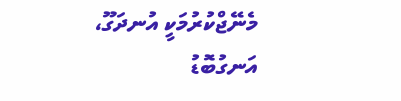މެނޭޖްކުރުމަކީ އުނދަގޫ، އަނގުބޮޑު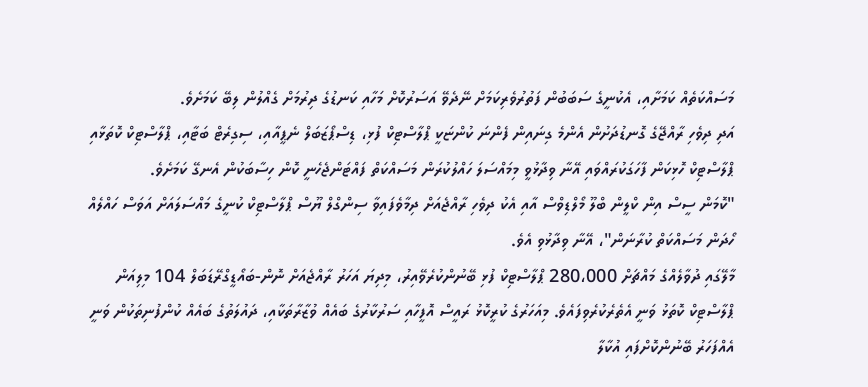މަސައްކަތެއް ކަމަށާއި، އެކުނީގެ ސަބަބުން ފަތުރުވެރިކަމަށް ނޭދެވޭ އަސަރުކޮށް މަހާއި ކަނޑުގެ ދިރުމަށް ގެއްލުން ލިބޭ ކަމަށެވެ.
އަދި ދިވެހި ރާއްޖޭގެ ގޮނޑުދަށުން އެންމެ ގިނައިން ފެންނަ ކުންޏަކީ ޕްލާސްޓިކް ފުޅި، ޑިސްޕޯޒަބަލް ނެޕީއާއި، ސިގިރެޓް ބަޓާއި، ޕްލާސްޓިކް ކޮތަޅާއި ޕްލާސްޓިކް ހޮޅިކަން ފާހަގަކުރައްވައި އޭނާ ވިދާޅުވީ މިމައްސަލަ ހައްލުކުރަން މަސައްކަތް ފައްޓަންޖެހެނީ ކޮން ހިސާބަކުން އެނގޭ ކަމަށެވެ.
"ކޮމަން ސީސް އިން ކްލީން ބްލޫ މޯލްޑިވްސް އާއި އެކު ދިވެހި ރާއްޖެއަށް ދިމާވެފައިވާ ސިންގްލް ޔޫސް ޕްލާސްޓިކް ކުނީގެ މައްސަލައަށް އަވަސް ހައްލެއް ހޯދަން މަސައްކަތް ކުރާނަން"، އޭނާ ވިދާޅުވި އެވެ.
މާލޭގައި ދުވާލެއްގެ މައްޗަށް 280،000 ޕްލާސްޓިކް ފުޅި ބޭނުންކުރެވޭއިރު، މިދިޔަ އަހަރު ރާއްޖެއަށް ނޮން-ބައޯޑީގްރޭޑަބަލް 104 މިލިއަން ޕްލާސްޓިކް ކޮތަޅު ވަނީ އެތެރެކުރެވިފައެވެ. މިއަހަރުގެ ކުރީކޮޅު ރައީސް އޮފީހާއި ސަރުކާރުގެ ބައެއް ވުޒާރާތަކާއި، ދައުލަތުގެ ބައެއް ކުންފުނިތަކުން ވަނީ އެއްފަހަރު ބޭނުންކޮށްފައި އުކާލާ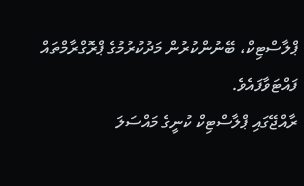ޕްލާސްޓިކް، ބޭނުންކުރުން މަދުކުރުމުގެ ޕްރޮގްރާމްތައް ފައްޓަވާފައެވެ.
ރާއްޖޭގައި ޕްލާސްޓިކް ކުނީގެ މައްސަލަ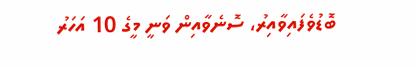ބޮޑުވެފައިވާއިރު، ސޮނެވާއިން ވަނީ މީގެ 10 އަހަރު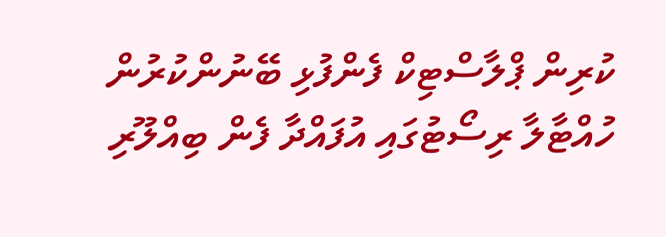ކުރިން ޕްލާސްޓިކް ފެންފުޅި ބޭނުންކުރުން ހުއްޓާލާ ރިސޯޓުގައި އުފައްދާ ފެން ބިއްލޫރި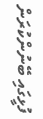ފުޅީގައި ބޭނުންކުރަން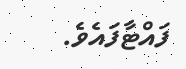ފައްޓާފައެވެ.